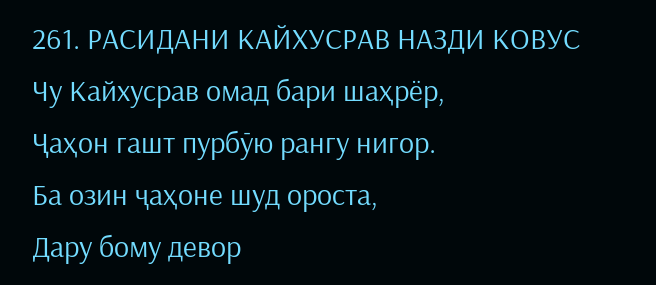261. РАСИДАНИ КАЙХУСРАВ НАЗДИ КОВУС
Чу Кайхусрав омад бари шаҳрёр,
Ҷаҳон гашт пурбӯю рангу нигор.
Ба озин ҷаҳоне шуд ороста,
Дару бому девор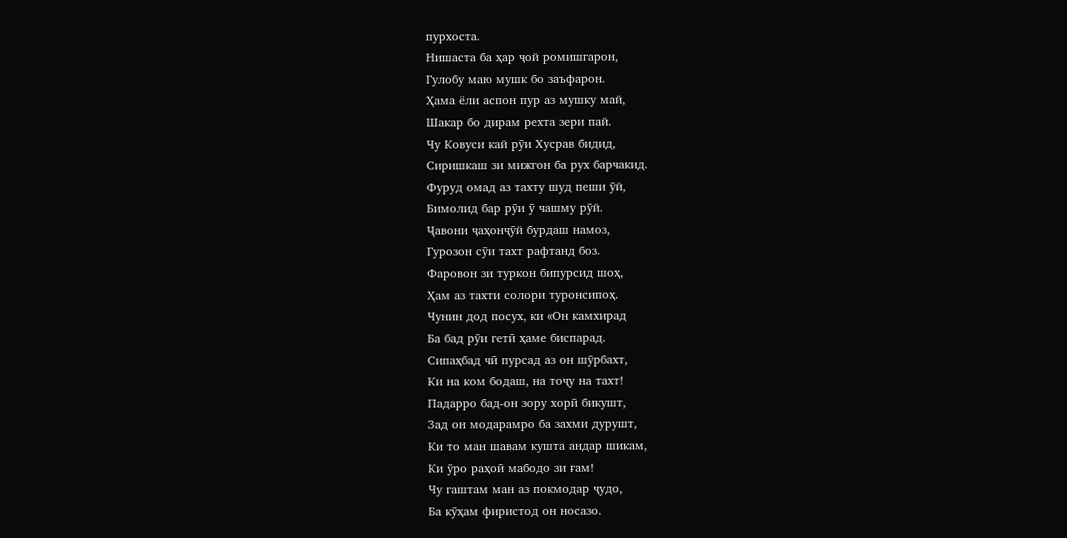пурхоста.
Нишаста ба ҳар ҷой ромишгарон,
Гулобу маю мушк бо заъфарон.
Ҳама ёли аспон пур аз мушку май,
Шакар бо дирам рехта зери пай.
Чу Ковуси кай рӯи Хусрав бидид,
Сиришкаш зи мижгон ба рух барчакид.
Фуруд омад аз тахту шуд пеши ӯй,
Бимолид бар рӯи ӯ чашму рӯй.
Ҷавони ҷаҳонҷӯй бурдаш намоз,
Гурозон сӯи тахт рафтанд боз.
Фаровон зи туркон бипурсид шоҳ,
Ҳам аз тахти солори туронсипоҳ.
Чунин дод посух, ки «Он камхирад
Ба бад рӯи гетӣ ҳаме биспарад.
Сипаҳбад чӣ пурсад аз он шӯрбахт,
Ки на ком бодаш, на тоҷу на тахт!
Падарро бад-он зору хорӣ бикушт,
Зад он модарамро ба захми дурушт,
Ки то ман шавам кушта андар шикам,
Ки ӯро раҳоӣ мабодо зи ғам!
Чу гаштам ман аз покмодар ҷудо,
Ба кӯҳам фиристод он носазо.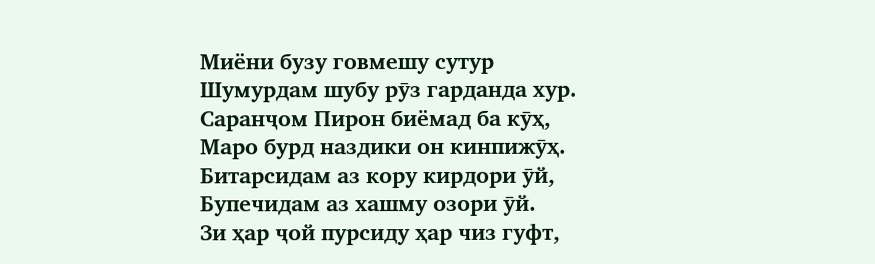Миёни бузу говмешу сутур
Шумурдам шубу рӯз гарданда хур.
Саранҷом Пирон биёмад ба кӯҳ,
Маро бурд наздики он кинпижӯҳ.
Битарсидам аз кору кирдори ӯй,
Бупечидам аз хашму озори ӯй.
Зи ҳар ҷой пурсиду ҳар чиз гуфт,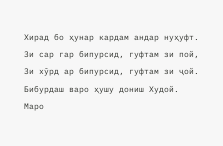Хирад бо ҳунар кардам андар нуҳуфт.
Зи сар гар бипурсид, гуфтам зи пой,
Зи хӯрд ар бипурсид, гуфтам зи ҷой.
Бибурдаш варо ҳушу дониш Худой.
Маро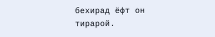бехирад ёфт он тирарой.